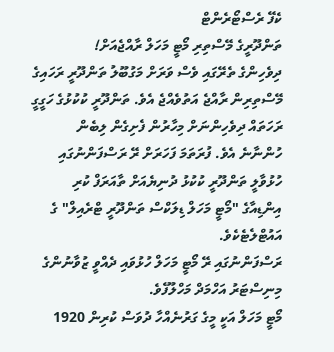ކެފޭ ރެސްޓޯރެންޓް
ތަންދޫރީގެ މޭސްތިރި މޯޓީ މަހަލް ރާއްޖެއަށް!
ދިވެހިންގެ ތެރޭގައި ވެސް ވަރަށް މަގުބޫލު ތަންދޫރީ ރަހައިގެ މޭސްތިރިން ރާއްޖެ އަތުވެއްޖެ އެވެ. ތަންދޫރީ ކުކުޅުގެ ހަގީގީ ރަހަތައް ދިވެހިންނަށް މިހާރުން ފެށިގެން ލިބެން ހުންނާނެ އެވެ. ފުރަތަމަ ފަހަރަށް ރޭ ރަސްފަންނުގައި ހުޅުވާލީ ތަންދޫރީ ކުކުޅު ދުނިޔެއަށް ތާއަރަފް ކުރި އިންޑިއާގެ "މޯޓީ މަހަލް ޑިލަކްސް ތަންދޫރީ ޓްރެއިލް" ގެ އައުޓްލެޓެކެވެ.
ރަސްފަންނުގައި ރޭ މޯޓީ މަހަލް ހުޅުވައި ދެއްވީ ޒުވާނުންގެ މިނިސްޓަރު އަހްމަދް މަހްލޫފެވެ.
މޯޓީ މަހަލް އަކީ މީގެ ގަރުނެއްހާ ދުވަސް ކުރިން 1920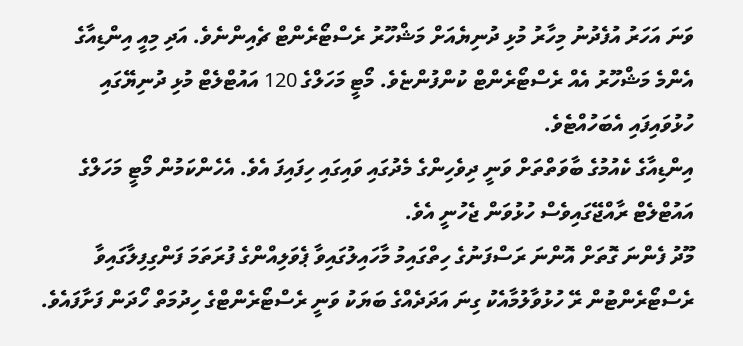ވަނަ އަހަރު އުފެދުނު މިހާރު މުޅި ދުނިޔެއަށް މަޝްހޫރު ރެސްޓޯރެންޓް ޗެއިންނެވެ. އަދި މިއީ އިންޑިއާގެ އެންމެ މަޝްހޫރު އެއް ރެސްޓޯރެންޓް ކުންފުންޏެވެ. މޯޓީ މަހަލްގެ 120 އައުޓްލެޓް މުޅި ދުނިޔޭގައި ހުޅުވައިފައި އެބަހުއްޓެވެ.
އިންޑިއާގެ ކެއުމުގެ ބާވަތްތަށް ވަނީ ދިވެހިންގެ މެދުގައި ވައިގައި ހިފައިފަ އެވެ. އެހެންކަމުން މޯޓީ މަހަލްގެ އައުޓްލެޓް ރާއްޖޭގައިވެސް ހުޅުވަން ޖެހުނީ އެވެ.
މޫދު ފެންނަ ގޮތަށް އޮންނަ ރަސްފަނުގެ ހިތްގައިމު މާހައިލުގައިވާ ޕެވަލިއްންގެ ފުރަތަމަ ފަންގިފިލާގައިވާ ރެސްޓޯރެންޓުން ރޭ ހުޅުވާލުމާއެކު ގިނަ އަދަދެއްގެ ބަޔަކު ވަނީ ރެސްޓޯރެންޓްގެ ހިދުމަތް ހޯދަން ފަށާފައެވެ.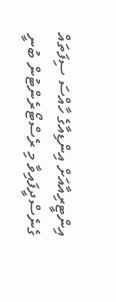އިންޓީރިއާއަށް އިންޑިއާގެ ހާއްސަ ސިފަތައް ގެނެސްދީފައިވާ މި ރެސްޓޯރެންޓުން ބުނީ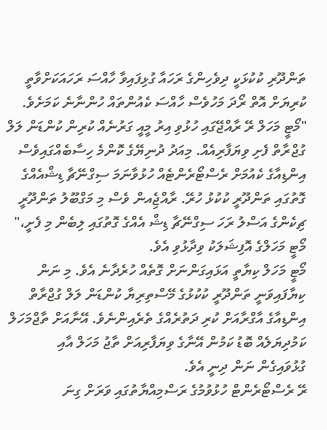ތަންދޫރި ކުކުޅަކީ ދިވެހިންގެ ރަހައާ ގުޅިފައިވާ ހާއްސަ ރަހައަކަށްވާތީ ކުރިޔަށް އޮތް ރޯދަ މަހުވެސް ހާއްސަ ކެއުންތައް ހުންނާނެ ކަމަށެވެ.
"މޯޓީ މަހަލް ރޭ ރާއްޖޭގައި ހުޅުވި އިރު މީއީ ގަރުނެއް ކުރިން ކުންޑަން ލަލް ގުޖްރާތް ފެށި ވިޔަފާރިއެއް. މިއަދު ދުނިޔޭގެ ކޮންމެ ހިސާބެއްގައިވެސް އިންޑިއާގެ ކެއުމަށް ރެސްޓޯރެންޓެއް ހުޅުވާނަމަ ސިގްނޭޗާ ޑިޝްއެއްގެ ގޮތުގައި ތަންދޫރީ ކުކުޅު ހުރޭ. ރާއްޖެިއން ވެސް މި މަގްބޫލު ތަންދޫރީ ޗިކެންގެ އަސްލު ރަހަ ސިގްނޭޗާ ޑިޝް އެއްގެ ގޮތުގައި ލިބެން މި ފެށީ،" މޯޓީ މަހަލްގެ އޮފިޝަލަކު ވިދާޅުވި އެވެ.
މޯޓީ މަހަލް ކިޔާތީ އަޅައިގަންނަށް ގޮތެއް ހުރެދާނެ އެވެ. މި ނަން ކިޔާފައިވަނީ ތަންދޫރީ ކުކުޅުގެ މޭސްތިރިޔާ ކުންޑަން ލަލް ގުޖްރާތް އިންޑިއާގެ އާގްރާއަށް ކުރި ދަތުރެއްގެ ތެރެއިންނެވެ. އޭނާއަށް ތާޖްމަހަލް ކަމުދިޔަލެއް ބޮޑު ކަމުން އޭނާގެ ވިޔަފާރިއަށް ތާޖު މަހަލް އާއި ގުޅުވައިގެން ނަން ދިނީ އެވެ.
ރޭ ރެސްޓޯރެންޓް ހުޅުވުމުގެ ރަސްމިއްޔާތުގައި ވަރަށް ގިނަ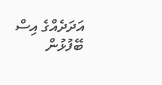އަދަދެއްގެ އިސް ބޭފުޅުން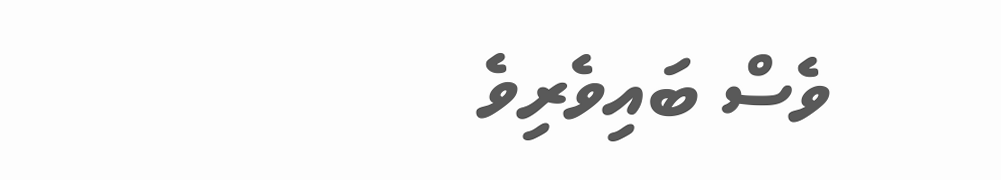ވެސް ބައިވެރިވެ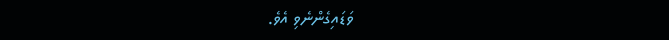ވަޑައިގެންނެވި އެވެ.